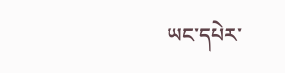ཡང་དཔེར་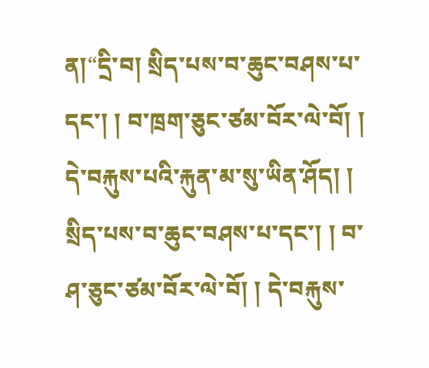ན།“དྲི་བ། སྲིད་པས་བ་ཆུང་བཤས་པ་དང་། ། བ་ཁྲག་ཅུང་ཙམ་བོར་ལེ་བོ། ། དེ་བརྐུས་པའི་རྐུན་མ་སུ་ཡིན་ཤོད། ། སྲིད་པས་བ་ཆུང་བཤས་པ་དང་། ། བ་ཤ་ཅུང་ཙམ་བོར་ལེ་བོ། ། དེ་བརྐུས་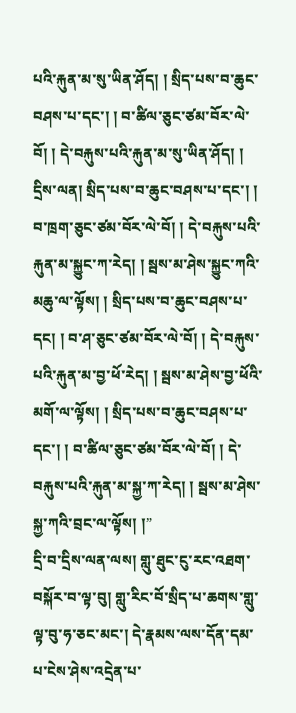པའི་རྐུན་མ་སུ་ཡིན་ཤོད། ། སྲིད་པས་བ་ཆུང་བཤས་པ་དང་། ། བ་ཚིལ་ཅུང་ཙམ་བོར་ལེ་བོ། ། དེ་བརྐུས་པའི་རྐུན་མ་སུ་ཡིན་ཤོད། །
དྲིས་ལན། སྲིད་པས་བ་ཆུང་བཤས་པ་དང་། ། བ་ཁྲག་ཅུང་ཙམ་བོར་ལེ་བོ། ། དེ་བརྐུས་པའི་རྐུན་མ་སྐྱུང་ཀ་རེད། ། སྦས་མ་ཤེས་སྐྱུང་ཀའི་མཆུ་ལ་ལྟོས། ། སྲིད་པས་བ་ཆུང་བཤས་པ་དང། ། བ་ཤ་ཅུང་ཙམ་བོར་ལེ་བོ། ། དེ་བརྐུས་པའི་རྐུན་མ་བྱ་ཕོ་རེད། ། སྦས་མ་ཤེས་བྱ་ཕོའི་མགོ་ལ་ལྟོས། ། སྲིད་པས་བ་ཆུང་བཤས་པ་དང་། ། བ་ཚིལ་ཅུང་ཙམ་བོར་ལེ་བོ། ། དེ་བརྐུས་པའི་རྐུན་མ་སྐྱ་ཀ་རེད། ། སྦས་མ་ཤེས་སྐྱ་ཀའི་བྲང་ལ་ལྟོས། །”
དྲི་བ་དྲིས་ལན་ལས། གླུ་ཐུང་ངུ་རང་འཐག་བསྐོར་བ་ལྟ་བུ། གླུ་རིང་བོ་སྲིད་པ་ཆགས་གླུ་ལྟ་བུ་ཧ་ཅང་མང་། དེ་རྣམས་ལས་དོན་དམ་པ་ངེས་ཤེས་འདྲེན་པ་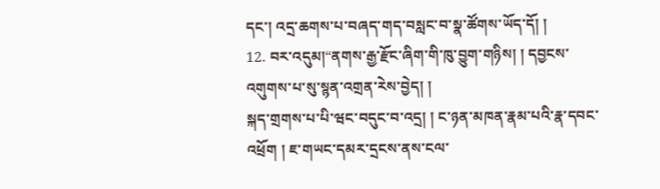དང་། འདྲ་ཆགས་པ་བཞད་གད་བསླང་བ་སྣ་ཚོགས་ཡོད་དོ། །
12. བར་འདུམ།“ནགས་རྒྱ་རྫོང་ཞིག་གི་ཁུ་བྱུག་གཉིས། ། དབྱངས་འགུགས་པ་སུ་སྙན་འགྲན་རེས་བྱེད། །
སྐད་གྲགས་པ་པི་ཝང་བདུང་བ་འདྲ། ། ང་ཉན་མཁན་རྣམ་པའི་རྣ་དབང་འཕྲོག ། ཇ་གཡང་དམར་དྲངས་ནས་ངལ་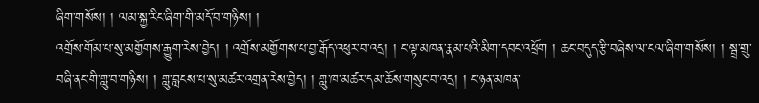ཞིག་གསོས། ། ལམ་སྐྱ་རིང་ཞིག་གི་མདོ་བ་གཉིས། །
འགྲོས་གོམ་པ་སུ་མགྱོགས་རྒྱུག་རེས་བྱེད། ། འགྲོས་མགྱོགས་པ་བྱ་རྒོད་འཕུར་བ་འདྲ། ། ང་ལྟ་མཁན་རྣམ་པའི་མིག་དབང་འཕྲོག ། ཆང་བདུད་རྩི་བཞེས་ལ་ངལ་ཞིག་གསོས། ། སྦྲ་གྲུ་བཞི་ནང་གི་གླུ་བ་གཉིས། ། གླུ་བླངས་པ་སུ་མཚར་འགྲན་རེས་བྱེད། ། གླུ་ཁ་མཚར་དམ་ཆོས་གསུང་བ་འདྲ། ། ང་ཉན་མཁན་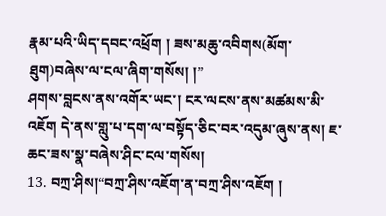རྣམ་པའི་ཡིད་དབང་འཕྲོག ། ཟས་མཆུ་འབིགས(མོག་ཐུག)བཞེས་ལ་ངལ་ཞིག་གསོས། །”
ཤགས་བླངས་ནས་འགོར་ཡང་། ངར་ལངས་ནས་མཚམས་མི་འཇོག དེ་ནས་གླུ་པ་དག་ལ་བསྟོད་ཅིང་བར་འདུམ་ཞུས་ནས། ཇ་ཆང་ཟས་སྣ་བཞེས་ཤིང་ངལ་གསོས།
13. བཀྲ་ཤིས།“བཀྲ་ཤིས་འཇོག་ན་བཀྲ་ཤིས་འཇོག །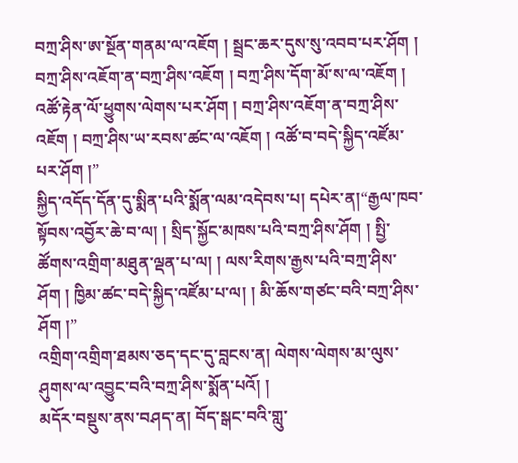བཀྲ་ཤིས་ཨ་སྔོན་གནམ་ལ་འཇོག ། སྦྲང་ཆར་དུས་སུ་འབབ་པར་ཤོག ། བཀྲ་ཤིས་འཇོག་ན་བཀྲ་ཤིས་འཇོག ། བཀྲ་ཤིས་དོག་མོ་ས་ལ་འཇོག ། འཚོ་རྟེན་ལོ་ཕྱུགས་ལེགས་པར་ཤོག ། བཀྲ་ཤིས་འཇོག་ན་བཀྲ་ཤིས་འཇོག ། བཀྲ་ཤིས་ཡ་རབས་ཚང་ལ་འཇོག ། འཚོ་བ་བདེ་སྐྱིད་འཛོམ་པར་ཤོག །”
སྐྱིད་འདོད་དོན་དུ་སྨིན་པའི་སྨོན་ལམ་འདེབས་པ། དཔེར་ན།“རྒྱལ་ཁབ་སྟོབས་འབྱོར་ཆེ་བ་ལ། ། སྲིད་སྐྱོང་མཁས་པའི་བཀྲ་ཤིས་ཤོག ། སྤྱི་ཚོགས་འགྲིག་མཐུན་ལྡན་པ་ལ། ། ལས་རིགས་རྒྱས་པའི་བཀྲ་ཤིས་
ཤོག ། ཁྱིམ་ཚང་བདེ་སྐྱིད་འཛོམ་པ་ལ། ། མི་ཆོས་གཙང་བའི་བཀྲ་ཤིས་ཤོག །”
འགྲིག་འགྲིག་ཐམས་ཅད་དང་དུ་བླངས་ན། ལེགས་ལེགས་མ་ལུས་ཤུགས་ལ་འབྱུང་བའི་བཀྲ་ཤིས་སྨོན་པའོ། །
མདོར་བསྡུས་ནས་བཤད་ན། བོད་སྒང་བའི་གླུ་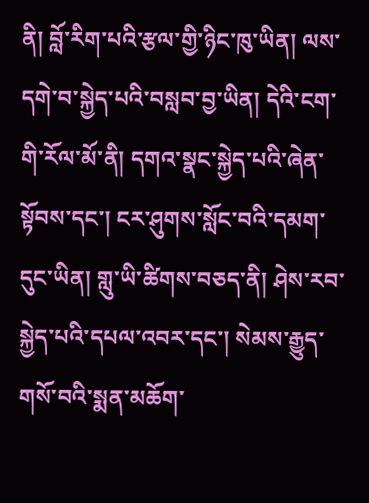ནི། བློ་རིག་པའི་རྩལ་གྱི་ཉིང་ཁུ་ཡིན། ལས་དགེ་བ་སྐྱེད་པའི་བསླབ་བྱ་ཡིན། དེའི་ངག་གི་རོལ་མོ་ནི། དགའ་སྣང་སྐྱེད་པའི་ཞེན་སྟོབས་དང་། ངར་ཤུགས་སློང་བའི་དམག་དུང་ཡིན། གླུ་ཡི་ཚིགས་བཅད་ནི། ཤེས་རབ་སྐྱེད་པའི་དཔལ་འབར་དང་། སེམས་རྒྱུད་གསོ་བའི་སྨན་མཆོག་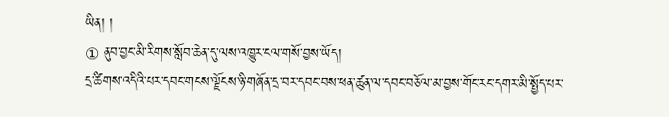ཡིན། །
① ནུབ་བྱང་མི་རིགས་སློབ་ཆེན་དུ་ལས་འཁྱུར་ངལ་གསོ་བྱས་ཡོད།
དྲ་ཚིགས་འདིའི་པར་དབང་གངས་ལྗོངས་ཉི་གཞོན་དྲ་བར་དབང་བས་ཕན་ཚུན་ལ་དབང་བཅོལ་མ་བྱས་གོང་རང་དགར་མི་སྤྱོད་པར་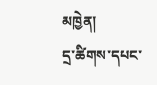མཁྱེན།
དྲ་ཚིགས་དཔང་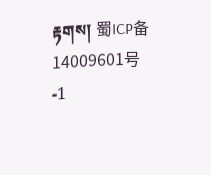རྟགས། 蜀ICP备14009601号-1